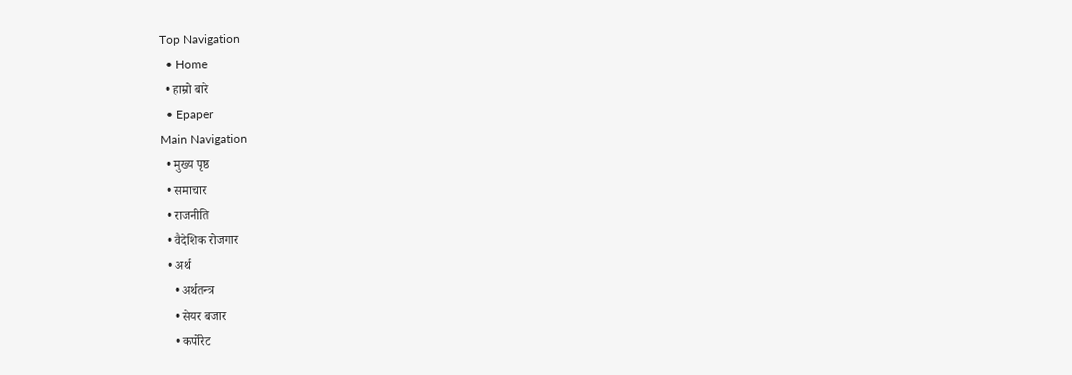Top Navigation
  • Home
  • हाम्रो बारे
  • Epaper
Main Navigation
  • मुख्य पृष्ठ
  • समाचार
  • राजनीति
  • वैदेशिक रोजगार
  • अर्थ
    • अर्थतन्त्र
    • सेयर बजार
    • कर्पोरेट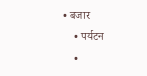• बजार
    • पर्यटन
    •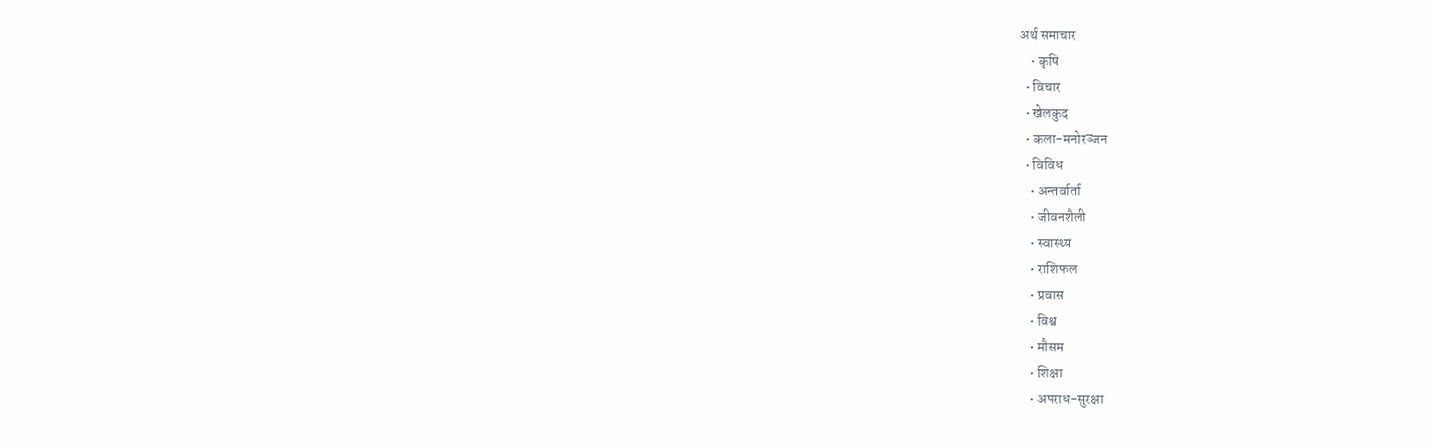अर्थ समाचार
    • कृषि
  • विचार
  • खेलकुद
  • कला-मनोरञ्‍जन
  • विविध
    • अन्तर्वार्ता
    • जीवनशैली
    • स्वास्थ्य
    • राशिफल
    • प्रवास
    • विश्व
    • मौसम
    • शिक्षा
    • अपराध-सुरक्षा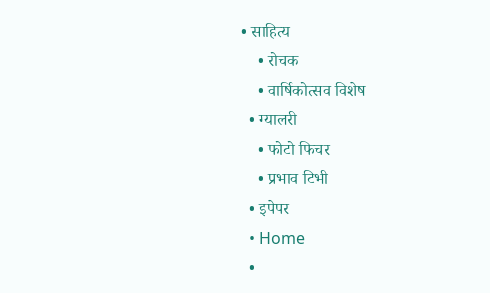• साहित्य
    • रोचक
    • वार्षिकोत्सव विशेष
  • ग्यालरी
    • फोटो फिचर
    • प्रभाव टिभी
  • इपेपर
  • Home
  •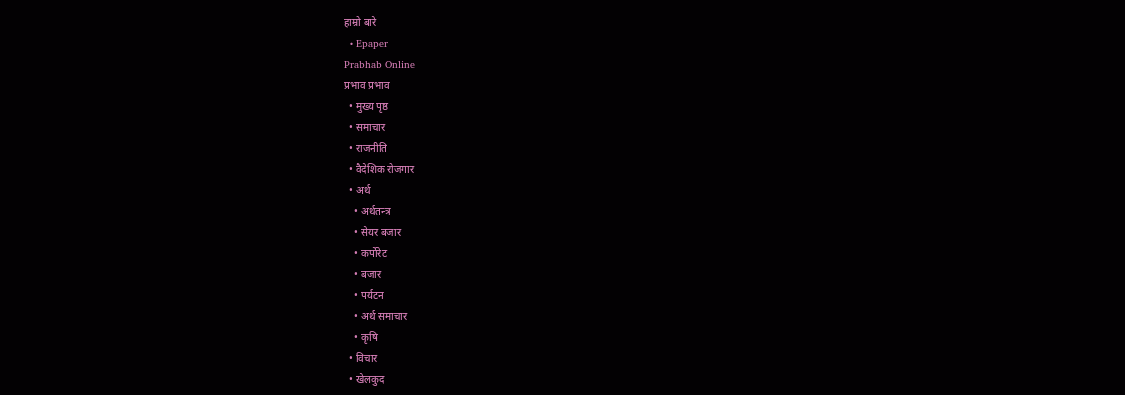हाम्रो बारे
  • Epaper
Prabhab Online
प्रभाव प्रभाव
  • मुख्य पृष्ठ
  • समाचार
  • राजनीति
  • वैदेशिक रोजगार
  • अर्थ
    • अर्थतन्त्र
    • सेयर बजार
    • कर्पोरेट
    • बजार
    • पर्यटन
    • अर्थ समाचार
    • कृषि
  • विचार
  • खेलकुद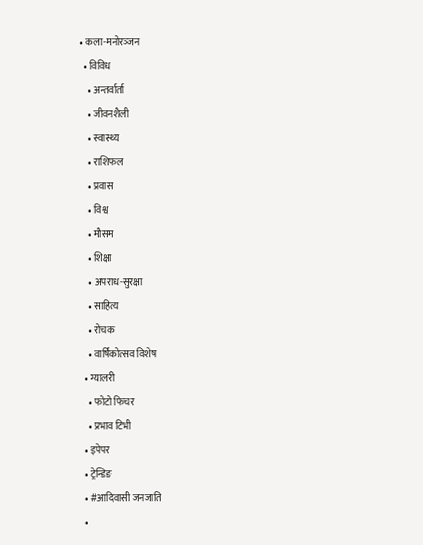• कला-मनोरञ्‍जन
  • विविध
    • अन्तर्वार्ता
    • जीवनशैली
    • स्वास्थ्य
    • राशिफल
    • प्रवास
    • विश्व
    • मौसम
    • शिक्षा
    • अपराध-सुरक्षा
    • साहित्य
    • रोचक
    • वार्षिकोत्सव विशेष
  • ग्यालरी
    • फोटो फिचर
    • प्रभाव टिभी
  • इपेपर
  • ट्रेन्डिङ
  • #आदिवासी जनजाति
  •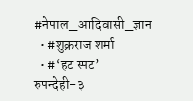#नेपाल_आदिवासी_ज्ञान
  • #शुक्रराज शर्मा
  • #‘हट स्पट’ रुपन्देही-३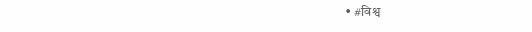• #विश्व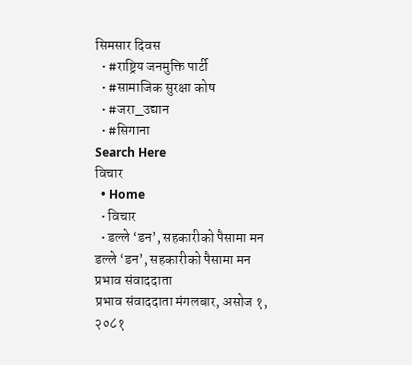सिमसार दिवस
  • #राष्ट्रिय जनमुक्ति पार्टी
  • #सामाजिक सुरक्षा कोष
  • #जरा_उद्यान
  • #सिगाना
Search Here
विचार
  • Home
  • विचार
  • डल्ले ‘डन’, सहकारीको पैसामा मन
डल्ले ‘डन’, सहकारीको पैसामा मन
प्रभाव संवाददाता
प्रभाव संवाददाता मंगलबार, असोज १, २०८१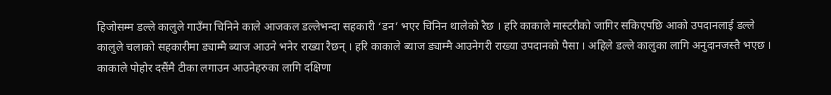हिजोसम्म डल्ले कालुले गाउँमा चिनिने काले आजकल डल्लेभन्दा सहकारी ‘डन’ भएर चिनिन थालेको रैछ । हरि काकाले मास्टरीको जागिर सकिएपछि आको उपदानलाई डल्ले कालुले चलाको सहकारीमा ड्याम्मै ब्याज आउने भनेर राख्या रैछन् । हरि काकाले ब्याज ड्याम्मै आउनेगरी राख्या उपदानको पैसा । अहिले डल्ले कालुका लागि अनुदानजस्तै भएछ । काकाले पोहोर दसैंमै टीका लगाउन आउनेहरुका लागि दक्षिणा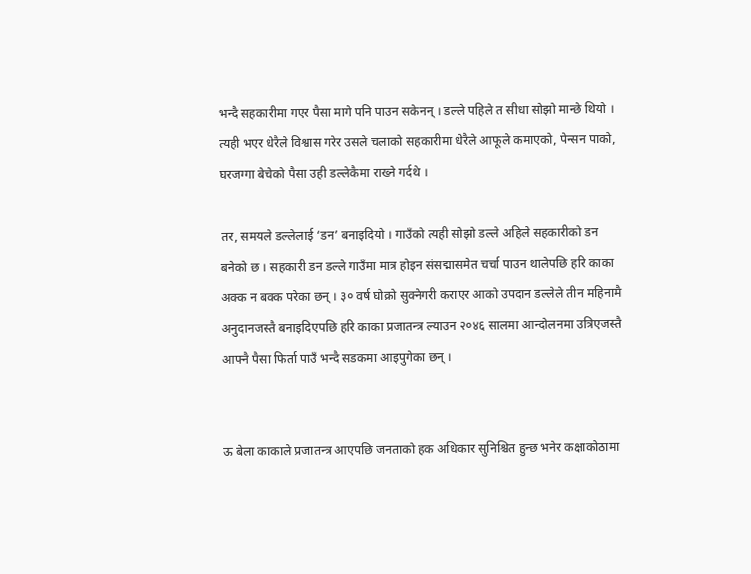भन्दै सहकारीमा गएर पैसा मागे पनि पाउन सकेनन् । डल्ले पहिले त सीधा सोझो मान्छे थियो । त्यही भएर धेरैले विश्वास गरेर उसले चलाको सहकारीमा धेरैले आफूले कमाएको, पेन्सन पाको, घरजग्गा बेचेको पैसा उही डल्लेकैमा राख्ने गर्दथे ।

तर, समयले डल्लेलाई ‘डन’ बनाइदियो । गाउँको त्यही सोझो डल्ले अहिले सहकारीको डन बनेको छ । सहकारी डन डल्ले गाउँमा मात्र होइन संसद्मासमेत चर्चा पाउन थालेपछि हरि काका अक्क न बक्क परेका छन् । ३० वर्ष घोक्रो सुक्नेगरी कराएर आको उपदान डल्लेले तीन महिनामै अनुदानजस्तै बनाइदिएपछि हरि काका प्रजातन्त्र ल्याउन २०४६ सालमा आन्दोलनमा उत्रिएजस्तै आफ्नै पैसा फिर्ता पाउँ भन्दै सडकमा आइपुगेका छन् ।


ऊ बेला काकाले प्रजातन्त्र आएपछि जनताको हक अधिकार सुनिश्चित हुन्छ भनेर कक्षाकोठामा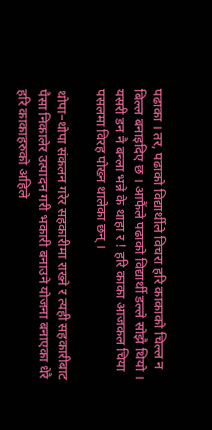पढाका । तर, पढाको विद्यार्थीले विचरा हरि काकाको चिल्ल न बिल्ल बनाइदिए छ । आफैंले पढाको विद्यार्थी डल्ले सोझै थियो । यसरी डन नै बन्ला भन्ने के थाहा र ! हरि काका आजकल चिया पसलमा विरह पोख्न थालेका छन् ।

थोपा–थोपा संकलन गरेर सहकारीमा राख्ने र त्यही सहकारीबाट पैसा निकालेर उत्पादन गरी भकारी बनाउने योजना बनाएका धेरै हरि काकाहरुको अहिले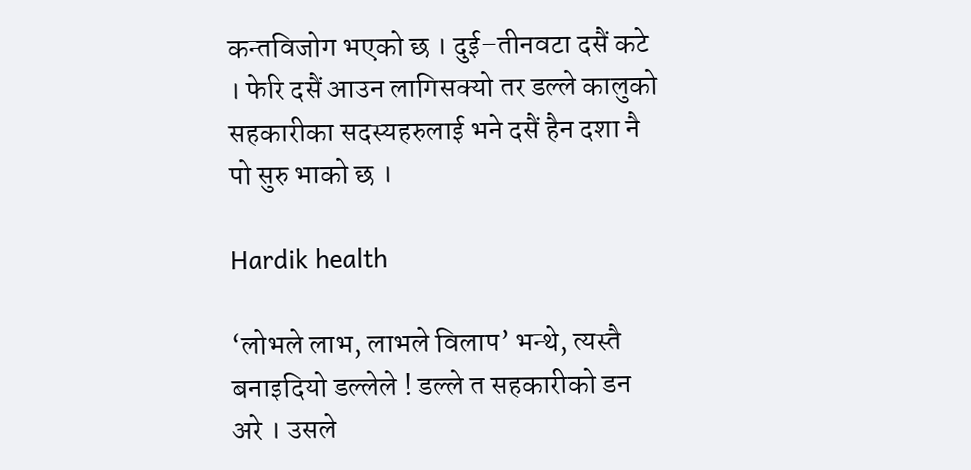कन्तविजोग भएको छ । दुई–तीनवटा दसैं कटे । फेरि दसैं आउन लागिसक्यो तर डल्ले कालुको सहकारीका सदस्यहरुलाई भने दसैं हैन दशा नै पो सुरु भाको छ ।

Hardik health

‘लोभले लाभ, लाभले विलाप’ भन्थे, त्यस्तै बनाइदियो डल्लेले ! डल्ले त सहकारीको डन अरे । उसले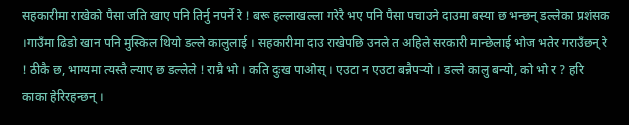सहकारीमा राखेको पैसा जति खाए पनि तिर्नु नपर्ने रे ! बरू हल्लाखल्ला गरेरै भए पनि पैसा पचाउने दाउमा बस्या छ भन्छन् डल्लेका प्रशंसक ।गाउँमा ढिडो खान पनि मुस्किल थियो डल्ले कालुलाई । सहकारीमा दाउ राखेपछि उनले त अहिले सरकारी मान्छेलाई भोज भतेर गराउँछन् रे ! ठीकै छ, भाग्यमा त्यस्तै ल्याए छ डल्लेले ! राम्रै भो । कति दुःख पाओस् । एउटा न एउटा बन्नैपर्‍यो । डल्ले कालु बन्यो, को भो र ? हरि काका हेरिरहन्छन् ।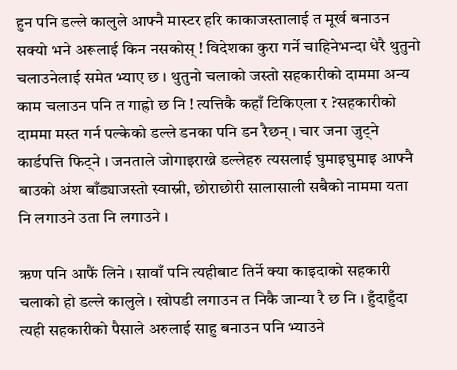हुन पनि डल्ले कालुले आफ्नै मास्टर हरि काकाजस्तालाई त मूर्ख बनाउन सक्यो भने अरूलाई किन नसकोस् ! विदेशका कुरा गर्ने चाहिनेभन्दा धेरै थुतुनो चलाउनेलाई समेत भ्याए छ । थुतुनो चलाको जस्तो सहकारीको दाममा अन्य काम चलाउन पनि त गाह्रो छ नि ! त्यत्तिकै कहाँ टिकिएला र ?सहकारीको दाममा मस्त गर्न पल्केको डल्ले डनका पनि डन रैछन् । चार जना जुट्ने कार्डपत्ति फिट्ने । जनताले जोगाइराख्ने डल्लेहरु त्यसलाई घुमाइघुमाइ आफ्नै बाउको अंश बाँड्याजस्तो स्वास्नी, छोराछोरी सालासाली सबैको नाममा यता नि लगाउने उता नि लगाउने ।

ऋण पनि आफैं लिने । सावाँ पनि त्यहीबाट तिर्ने क्या काइदाको सहकारी चलाको हो डल्ले कालुले । खोपडी लगाउन त निकै जान्या रै छ नि । हुँदाहुँदा त्यही सहकारीको पैसाले अरुलाई साहु बनाउन पनि भ्याउने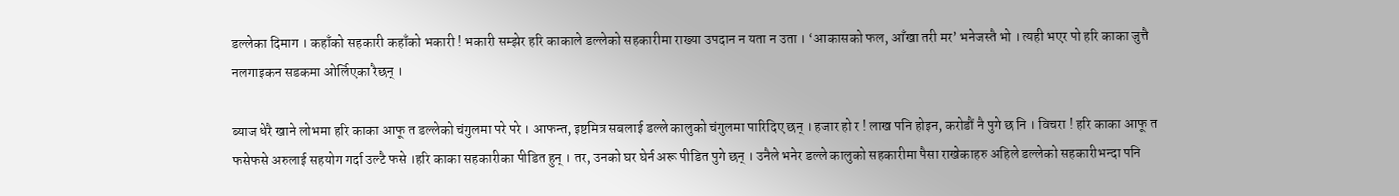डल्लेका दिमाग । कहाँको सहकारी कहाँको भकारी ! भकारी सम्झेर हरि काकाले डल्लेको सहकारीमा राख्या उपदान न यता न उता । ‘आकासको फल, आँखा तरी मर’ भनेजस्तै भो । त्यही भएर पो हरि काका जुत्तै नलगाइकन सडकमा ओर्लिएका रैछन् ।

ब्याज धेरै खाने लोभमा हरि काका आफू त डल्लेको चंगुलमा परे परे । आफन्त, इष्टमित्र सबलाई डल्ले कालुको चंगुलमा पारिदिए छन् । हजार हो र ! लाख पनि होइन, करोडौं नै पुगे छ नि । विचरा ! हरि काका आफू त फसेफसे अरुलाई सहयोग गर्दा उल्टै फसे ।हरि काका सहकारीका पीडित हुन् । तर, उनको घर घेर्न अरू पीडित पुगे छन् । उनैले भनेर डल्ले कालुको सहकारीमा पैसा राखेकाहरु अहिले डल्लेको सहकारीभन्दा पनि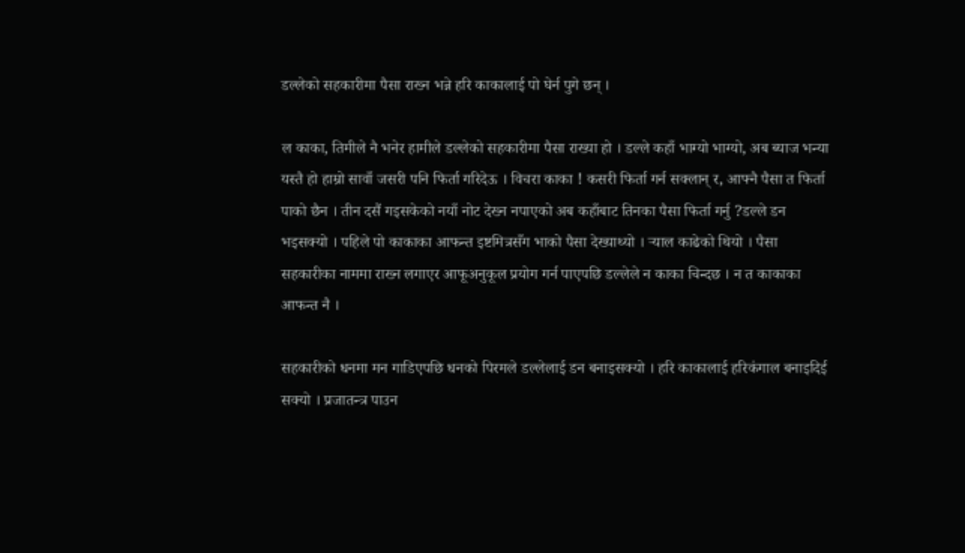डल्लेको सहकारीमा पैसा राख्न भन्ने हरि काकालाई पो घेर्न पुगे छन् ।

ल काका, तिमीले नै भनेर हामीले डल्लेको सहकारीमा पैसा राख्या हो । डल्ले कहाँ भाग्यो भाग्यो, अब ब्याज भन्या यस्तै हो हाम्रो सावाँ जसरी पनि फिर्ता गरिदेऊ । विचरा काका ! कसरी फिर्ता गर्न सक्लान् र, आफ्नै पैसा त फिर्ता पाको छैन । तीन दसैं गइसकेको नयाँ नोट देख्न नपाएको अब कहाँबाट तिनका पैसा फिर्ता गर्नु ?डल्ले डन भइसक्यो । पहिले पो काकाका आफन्त इष्टमित्रसँग भाको पैसा देख्याथ्यो । र्‍याल काढेको थियो । पैसा सहकारीका नाममा राख्न लगाएर आफूअनुकूल प्रयोग गर्न पाएपछि डल्लेले न काका चिन्दछ । न त काकाका आफन्त नै ।

सहकारीको धनमा मन गाडिएपछि धनको पिरमले डल्लेलाई डन बनाइसक्यो । हरि काकालाई हरिकंगाल बनाइदिई सक्यो । प्रजातन्त्र पाउन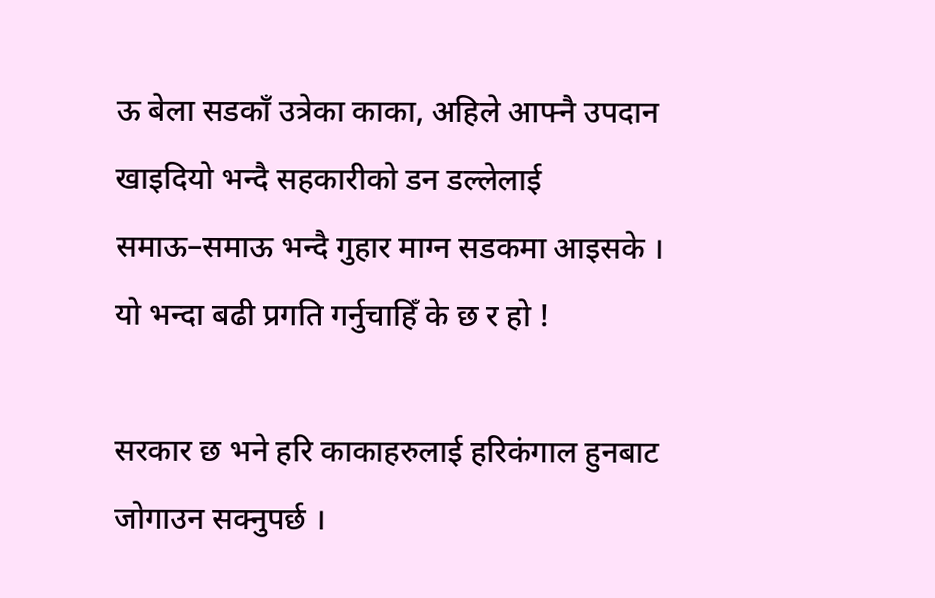ऊ बेला सडकाँ उत्रेका काका, अहिले आफ्नै उपदान खाइदियो भन्दै सहकारीको डन डल्लेलाई समाऊ–समाऊ भन्दै गुहार माग्न सडकमा आइसके । यो भन्दा बढी प्रगति गर्नुचाहिँ के छ र हो !

सरकार छ भने हरि काकाहरुलाई हरिकंगाल हुनबाट जोगाउन सक्नुपर्छ ।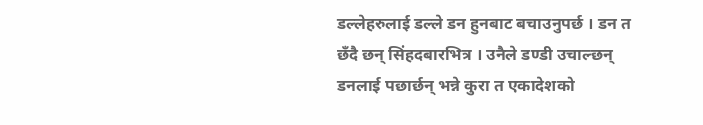डल्लेहरुलाई डल्ले डन हुनबाट बचाउनुपर्छ । डन त छँदै छन् सिंहदबारभित्र । उनैले डण्डी उचाल्छन् डनलाई पछार्छन् भन्ने कुरा त एकादेशको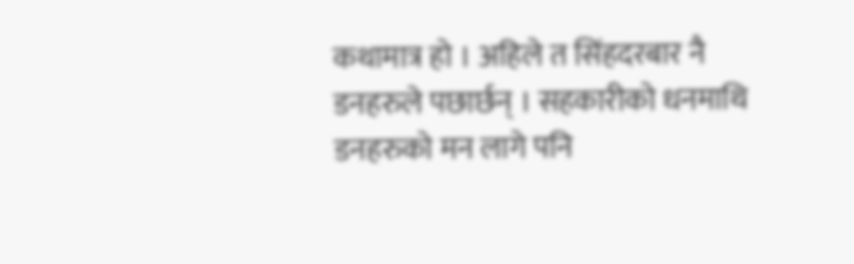कथामात्र हो । अहिले त सिंहदरबार नै डनहरुले पछार्छन् । सहकारीको धनमाथि डनहरुको मन लागे पनि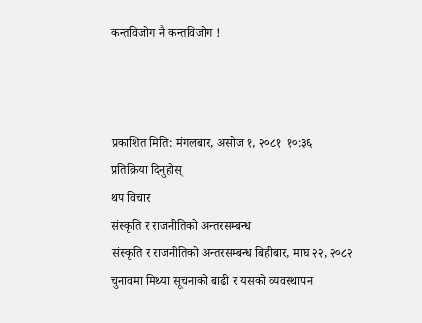कन्तविजोग नै कन्तविजोग !



प्रकाशित मिति: मंगलबार, असोज १, २०८१  १०:३६
प्रतिक्रिया दिनुहोस्
थप विचार
संस्कृति र राजनीतिको अन्तरसम्बन्ध
संस्कृति र राजनीतिको अन्तरसम्बन्ध बिहीबार, माघ २२, २०८२
चुनावमा मिथ्या सूचनाको बाढी र यसको व्यवस्थापन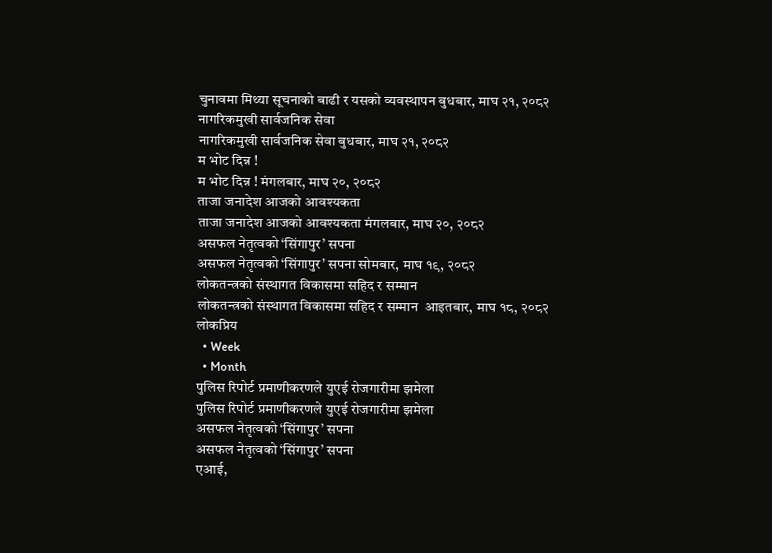चुनावमा मिथ्या सूचनाको बाढी र यसको व्यवस्थापन बुधबार, माघ २१, २०८२
नागरिकमुखी सार्वजनिक सेवा
नागरिकमुखी सार्वजनिक सेवा बुधबार, माघ २१, २०८२
म भोट दिन्न !
म भोट दिन्न ! मंगलबार, माघ २०, २०८२
ताजा जनादेश आजको आवश्यकता
ताजा जनादेश आजको आवश्यकता मंगलबार, माघ २०, २०८२
असफल नेतृत्वको ‘सिंगापुर’ सपना
असफल नेतृत्वको ‘सिंगापुर’ सपना सोमबार, माघ १९, २०८२
लोकतन्त्रको संस्थागत विकासमा सहिद र सम्मान
लोकतन्त्रको संस्थागत विकासमा सहिद र सम्मान  आइतबार, माघ १८, २०८२
लोकप्रिय
  • Week
  • Month
पुलिस रिपोर्ट प्रमाणीकरणले युएई रोजगारीमा झमेला
पुलिस रिपोर्ट प्रमाणीकरणले युएई रोजगारीमा झमेला
असफल नेतृत्वको ‘सिंगापुर’ सपना
असफल नेतृत्वको ‘सिंगापुर’ सपना
एआई,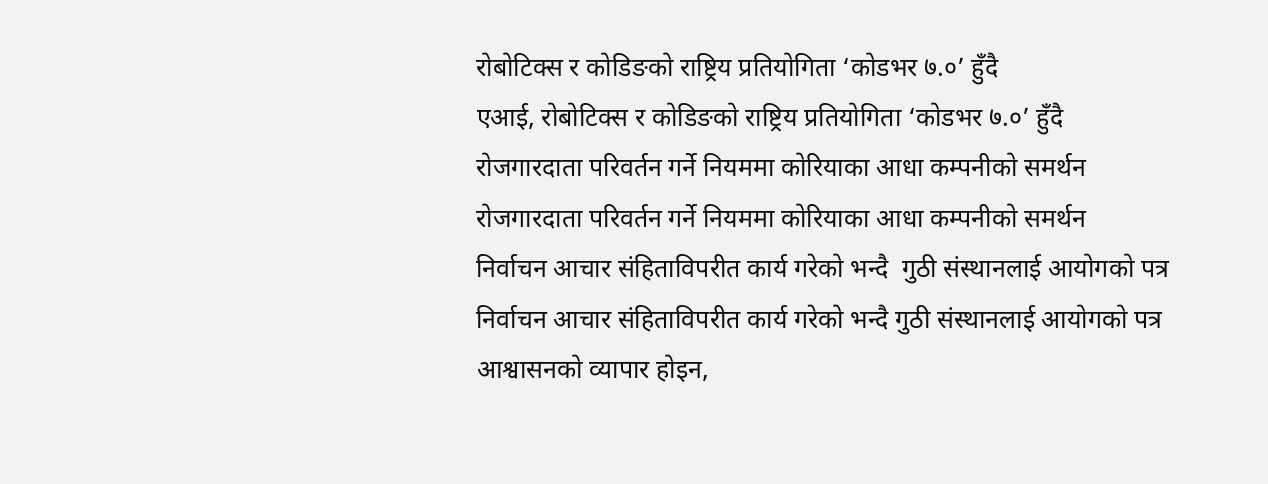रोबोटिक्स र कोडिङको राष्ट्रिय प्रतियोगिता ‘कोडभर ७.०’ हुँदै
एआई, रोबोटिक्स र कोडिङको राष्ट्रिय प्रतियोगिता ‘कोडभर ७.०’ हुँदै
रोजगारदाता परिवर्तन गर्ने नियममा कोरियाका आधा कम्पनीको समर्थन
रोजगारदाता परिवर्तन गर्ने नियममा कोरियाका आधा कम्पनीको समर्थन
निर्वाचन आचार संहिताविपरीत कार्य गरेको भन्दै  गुठी संस्थानलाई आयोगको पत्र
निर्वाचन आचार संहिताविपरीत कार्य गरेको भन्दै गुठी संस्थानलाई आयोगको पत्र
आश्वासनको व्यापार होइन,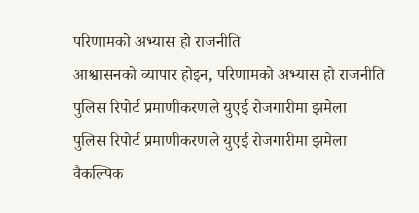परिणामको अभ्यास हो राजनीति
आश्वासनको व्यापार होइन, परिणामको अभ्यास हो राजनीति
पुलिस रिपोर्ट प्रमाणीकरणले युएई रोजगारीमा झमेला
पुलिस रिपोर्ट प्रमाणीकरणले युएई रोजगारीमा झमेला
वैकल्पिक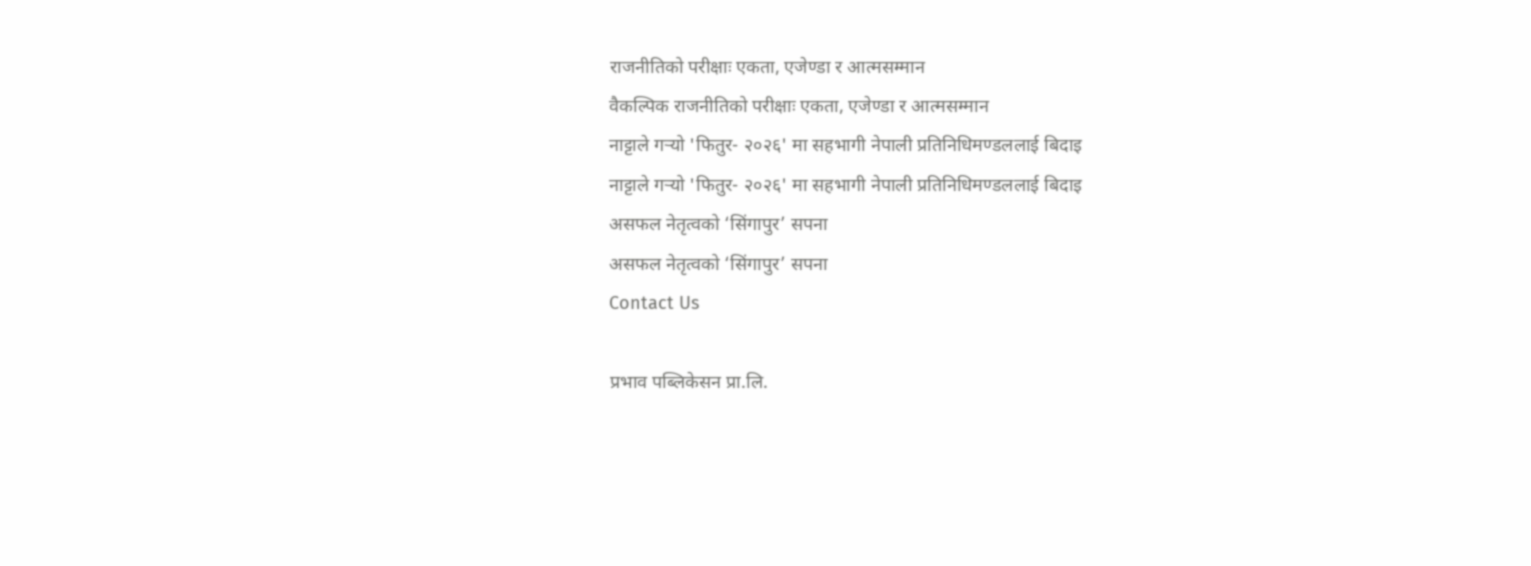राजनीतिको परीक्षाः एकता, एजेण्डा र आत्मसम्मान
वैकल्पिक राजनीतिको परीक्षाः एकता, एजेण्डा र आत्मसम्मान
नाट्टाले गर्‍यो 'फितुर- २०२६' मा सहभागी नेपाली प्रतिनिधिमण्डललाई बिदाइ
नाट्टाले गर्‍यो 'फितुर- २०२६' मा सहभागी नेपाली प्रतिनिधिमण्डललाई बिदाइ
असफल नेतृत्वको ‘सिंगापुर’ सपना
असफल नेतृत्वको ‘सिंगापुर’ सपना
Contact Us

प्रभाव पब्लिकेसन प्रा.लि.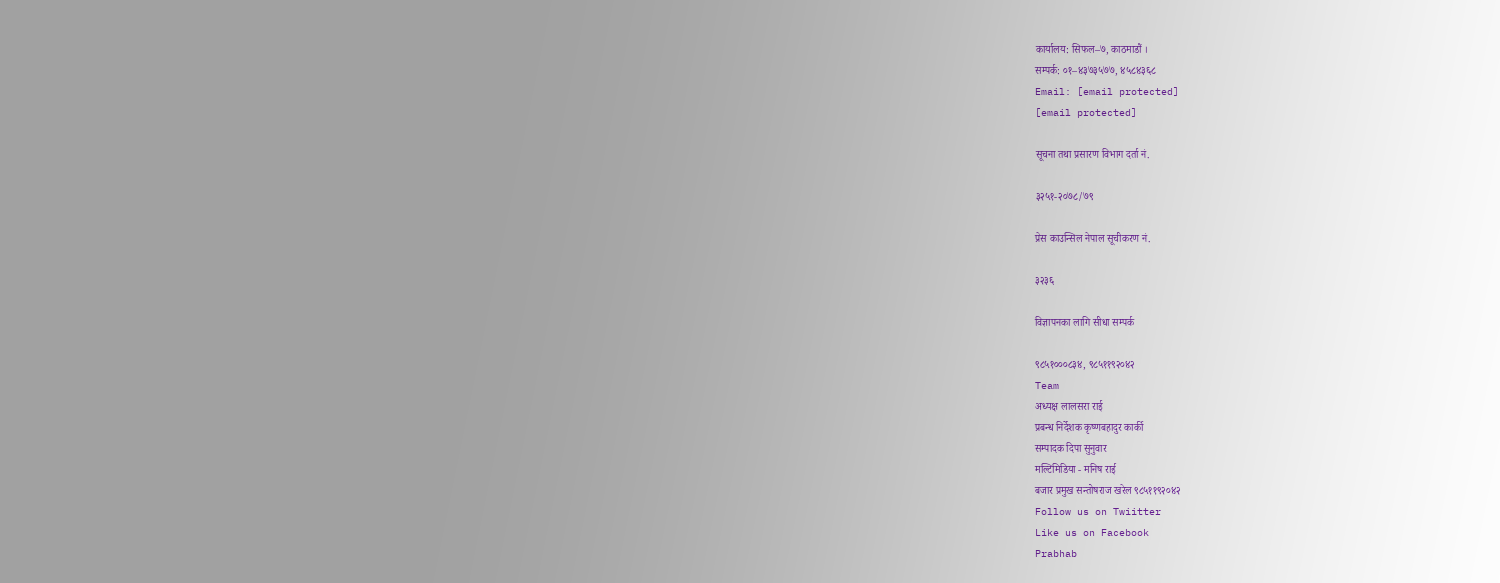कार्यालय: सिफल–७, काठमाडौं ।
सम्पर्क: ०१–४३७३५७७, ४५८४३६८
Email: [email protected]
[email protected]

सूचना तथा प्रसारण विभाग दर्ता नं.

३२५१-२०७८/७९

प्रेस काउन्सिल नेपाल सूचीकरण नं.

३२३६

विज्ञापनका लागि सीधा सम्पर्क

९८५१०००८३४, ९८५११९२०४२
Team
अध्यक्ष लालसरा राई
प्रबन्ध निर्देशक कृष्णबहादुर कार्की
सम्पादक दिपा सुनुवार
मल्टिमिडिया - मनिष राई
बजार प्रमुख सन्तोषराज खरेल ९८५११९२०४२
Follow us on Twiitter
Like us on Facebook
Prabhab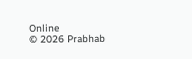Online
© 2026 Prabhab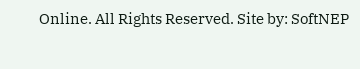Online. All Rights Reserved. Site by: SoftNEP